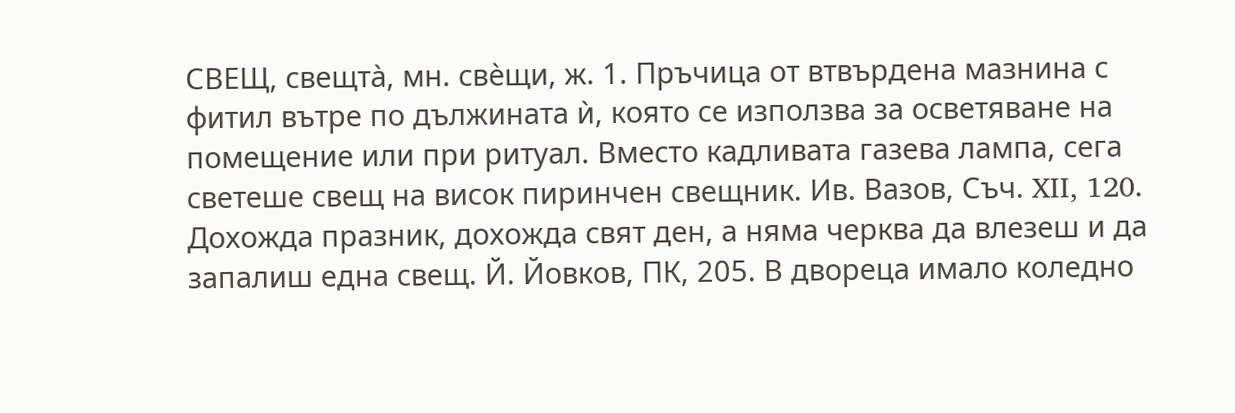СВЕЩ, свещтà, мн. свèщи, ж. 1. Пръчица от втвърдена мазнина с фитил вътре по дължината ѝ, която се използва за осветяване на помещение или при ритуал. Вместо кадливата газева лампа, сега светеше свещ на висок пиринчен свещник. Ив. Вазов, Съч. XII, 120. Дохожда празник, дохожда свят ден, а няма черква да влезеш и да запалиш една свещ. Й. Йовков, ПК, 205. В двореца имало коледно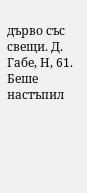дърво със свещи. Д. Габе, Н, 61. Беше настъпил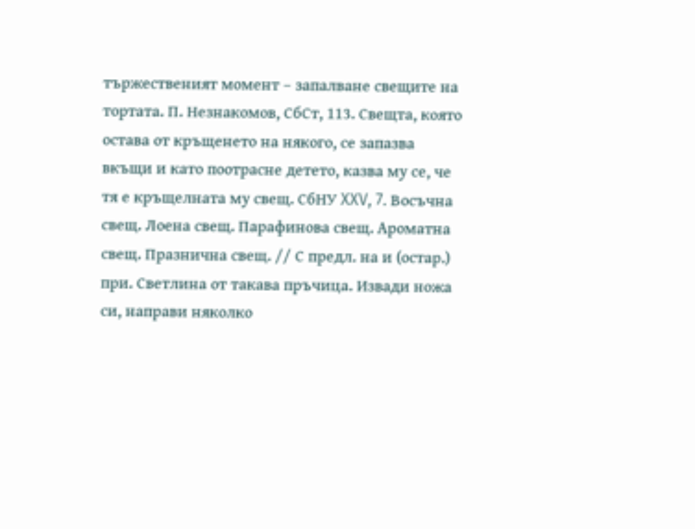тържественият момент – запалване свещите на тортата. П. Незнакомов, СбСт, 113. Свещта, която остава от кръщенето на някого, се запазва вкъщи и като поотрасне детето, казва му се, че тя е кръщелната му свещ. СбНУ XXV, 7. Восъчна свещ. Лоена свещ. Парафинова свещ. Ароматна свещ. Празнична свещ. // С предл. на и (остар.) при. Светлина от такава пръчица. Извади ножа си, направи няколко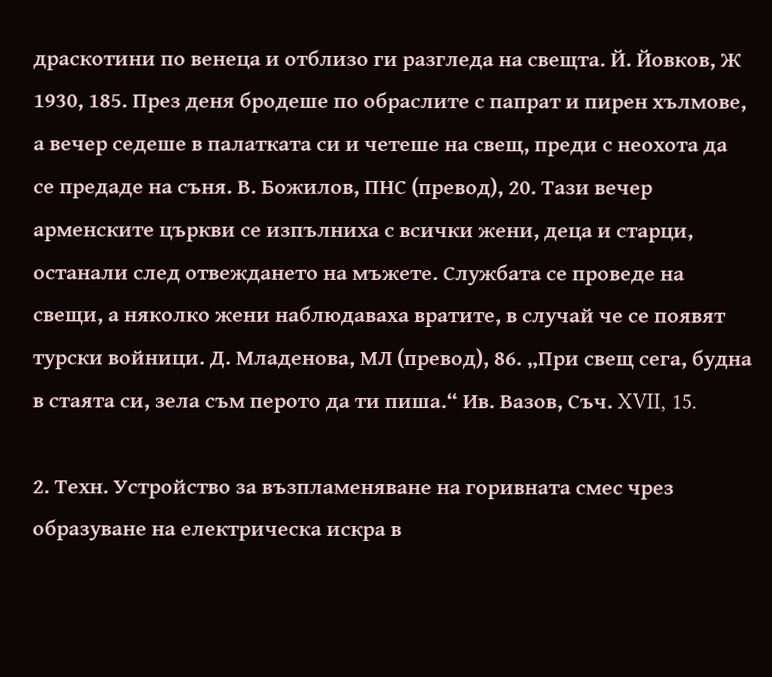драскотини по венеца и отблизо ги разгледа на свещта. Й. Йовков, Ж 1930, 185. През деня бродеше по обраслите с папрат и пирен хълмове, а вечер седеше в палатката си и четеше на свещ, преди с неохота да се предаде на съня. В. Божилов, ПНС (превод), 20. Тази вечер арменските църкви се изпълниха с всички жени, деца и старци, останали след отвеждането на мъжете. Службата се проведе на свещи, а няколко жени наблюдаваха вратите, в случай че се появят турски войници. Д. Младенова, МЛ (превод), 86. „При свещ сега, будна в стаята си, зела съм перото да ти пиша.“ Ив. Вазов, Съч. XVII, 15.

2. Техн. Устройство за възпламеняване на горивната смес чрез образуване на електрическа искра в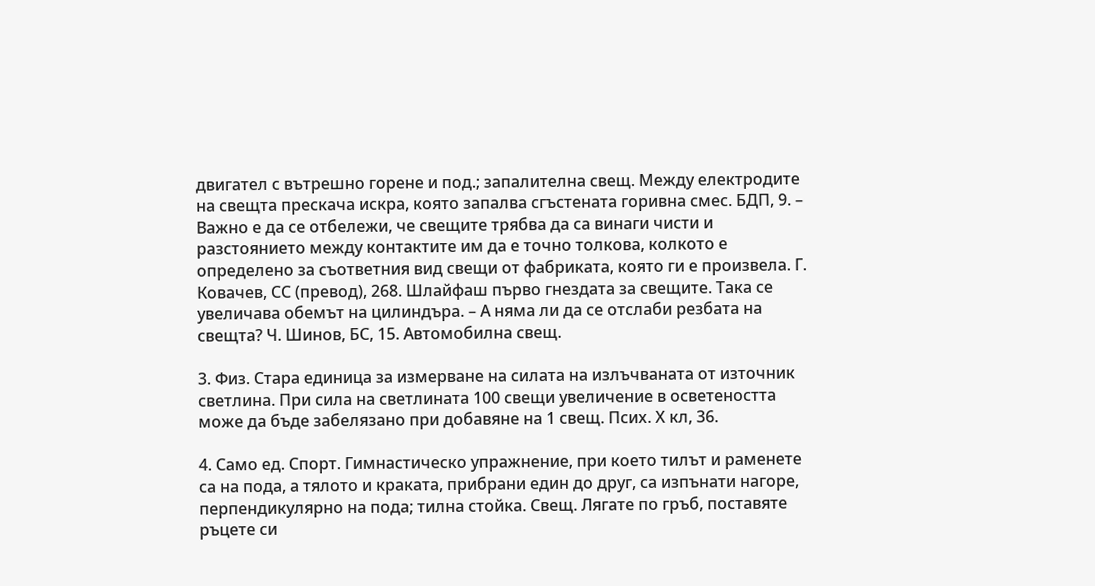двигател с вътрешно горене и под.; запалителна свещ. Между електродите на свещта прескача искра, която запалва сгъстената горивна смес. БДП, 9. – Важно е да се отбележи, че свещите трябва да са винаги чисти и разстоянието между контактите им да е точно толкова, колкото е определено за съответния вид свещи от фабриката, която ги е произвела. Г. Ковачев, СС (превод), 268. Шлайфаш първо гнездата за свещите. Така се увеличава обемът на цилиндъра. – А няма ли да се отслаби резбата на свещта? Ч. Шинов, БС, 15. Автомобилна свещ.

3. Физ. Стара единица за измерване на силата на излъчваната от източник светлина. При сила на светлината 100 свещи увеличение в осветеността може да бъде забелязано при добавяне на 1 свещ. Псих. Х кл, 36.

4. Само ед. Спорт. Гимнастическо упражнение, при което тилът и раменете са на пода, а тялото и краката, прибрани един до друг, са изпънати нагоре, перпендикулярно на пода; тилна стойка. Свещ. Лягате по гръб, поставяте ръцете си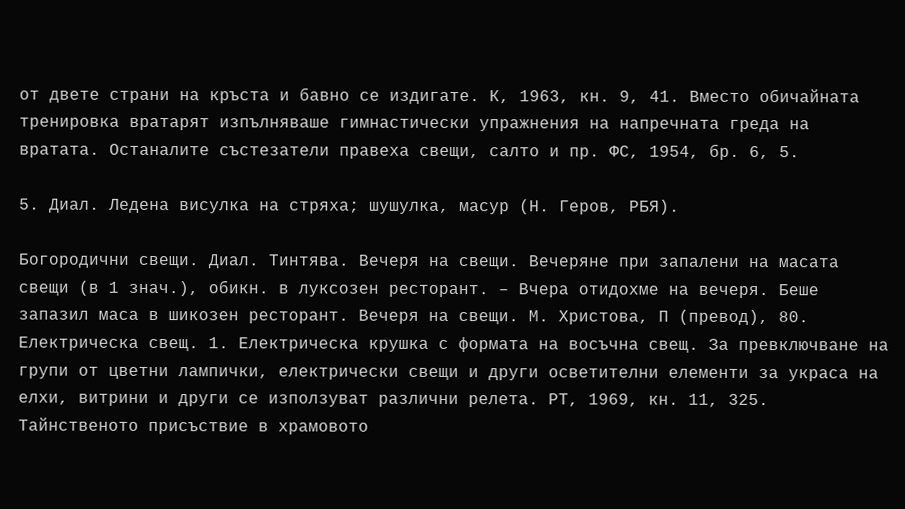от двете страни на кръста и бавно се издигате. К, 1963, кн. 9, 41. Вместо обичайната тренировка вратарят изпълняваше гимнастически упражнения на напречната греда на вратата. Останалите състезатели правеха свещи, салто и пр. ФС, 1954, бр. 6, 5.

5. Диал. Ледена висулка на стряха; шушулка, масур (Н. Геров, РБЯ).

Богородични свещи. Диал. Тинтява. Вечеря на свещи. Вечеряне при запалени на масата свещи (в 1 знач.), обикн. в луксозен ресторант. – Вчера отидохме на вечеря. Беше запазил маса в шикозен ресторант. Вечеря на свещи. М. Христова, П (превод), 80. Електрическа свещ. 1. Електрическа крушка с формата на восъчна свещ. За превключване на групи от цветни лампички, електрически свещи и други осветителни елементи за украса на елхи, витрини и други се използуват различни релета. РТ, 1969, кн. 11, 325. Тайнственото присъствие в храмовото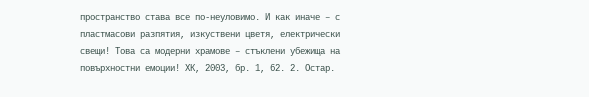пространство става все по-неуловимо. И как иначе – с пластмасови разпятия, изкуствени цветя, електрически свещи! Това са модерни храмове – стъклени убежища на повърхностни емоции! ХК, 2003, бр. 1, 62. 2. Остар.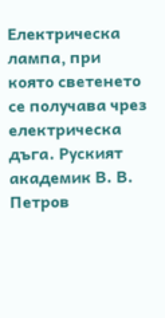Електрическа лампа, при която светенето се получава чрез електрическа дъга. Руският академик В. В. Петров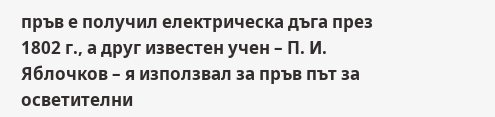пръв е получил електрическа дъга през 1802 г., а друг известен учен – П. И. Яблочков – я използвал за пръв път за осветителни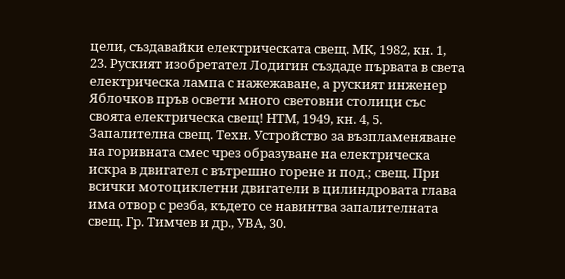цели, създавайки електрическата свещ. МК, 1982, кн. 1, 23. Руският изобретател Лодигин създаде първата в света електрическа лампа с нажежаване, а руският инженер Яблочков пръв освети много световни столици със своята електрическа свещ! НТМ, 1949, кн. 4, 5. Запалителна свещ. Техн. Устройство за възпламеняване на горивната смес чрез образуване на електрическа искра в двигател с вътрешно горене и под.; свещ. При всички мотоциклетни двигатели в цилиндровата глава има отвор с резба, където се навинтва запалителната свещ. Гр. Тимчев и др., УВА, 30.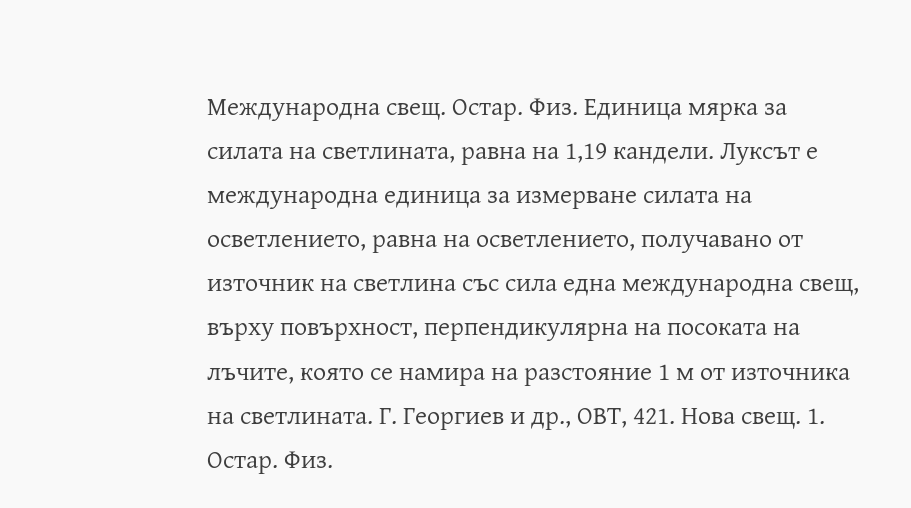Международна свещ. Остар. Физ. Единица мярка за силата на светлината, равна на 1,19 кандели. Луксът е международна единица за измерване силата на осветлението, равна на осветлението, получавано от източник на светлина със сила една международна свещ, върху повърхност, перпендикулярна на посоката на лъчите, която се намира на разстояние 1 м от източника на светлината. Г. Георгиев и др., ОВТ, 421. Нова свещ. 1. Остар. Физ.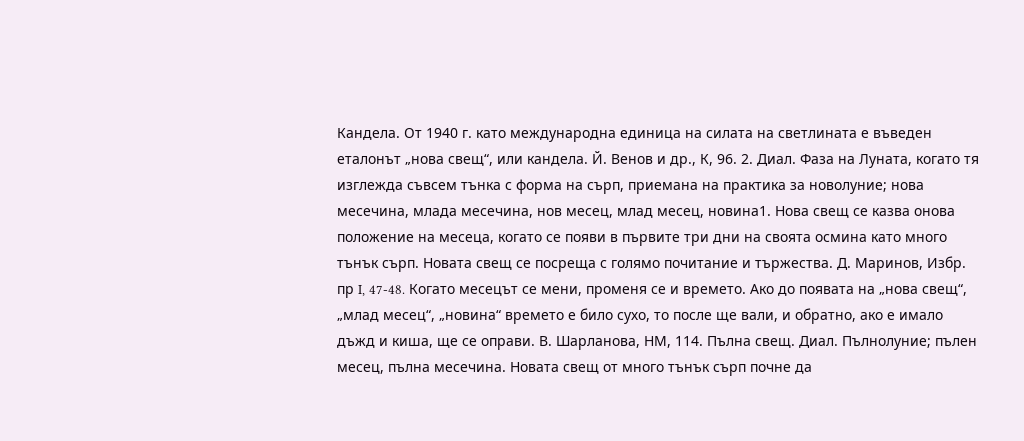Кандела. От 1940 г. като международна единица на силата на светлината е въведен еталонът „нова свещ“, или кандела. Й. Венов и др., К, 96. 2. Диал. Фаза на Луната, когато тя изглежда съвсем тънка с форма на сърп, приемана на практика за новолуние; нова месечина, млада месечина, нов месец, млад месец, новина1. Нова свещ се казва онова положение на месеца, когато се появи в първите три дни на своята осмина като много тънък сърп. Новата свещ се посреща с голямо почитание и тържества. Д. Маринов, Избр. пр I, 47-48. Когато месецът се мени, променя се и времето. Ако до появата на „нова свещ“, „млад месец“, „новина“ времето е било сухо, то после ще вали, и обратно, ако е имало дъжд и киша, ще се оправи. В. Шарланова, НМ, 114. Пълна свещ. Диал. Пълнолуние; пълен месец, пълна месечина. Новата свещ от много тънък сърп почне да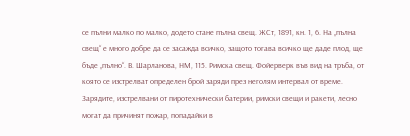се пълни малко по малко, додето стане пълна свещ. ЖСт, 1891, кн. 1, 6. На „пълна свещ“ е много добре да се засажда всичко, защото тогава всичко ще даде плод, ще бъде „пълно“. В. Шарланова, НМ, 115. Римска свещ. Фойерверк във вид на тръба, от която се изстрелват определен брой заряди през неголям интервал от време. Зарядите, изстрелвани от пиротехнически батерии, римски свещи и ракети, лесно могат да причинят пожар, попадайки в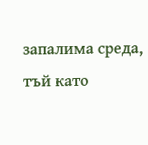запалима среда, тъй като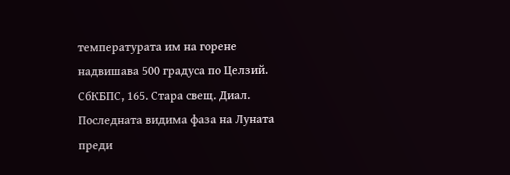температурата им на горене надвишава 500 градуса по Целзий. СбКБПС, 165. Стара свещ. Диал. Последната видима фаза на Луната преди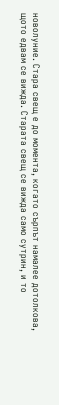новолуние. Стара свещ е до момента, когато сърпът намалее дотолкова, щото едвам се вижда. Старата свещ се вижда само сутрин, и то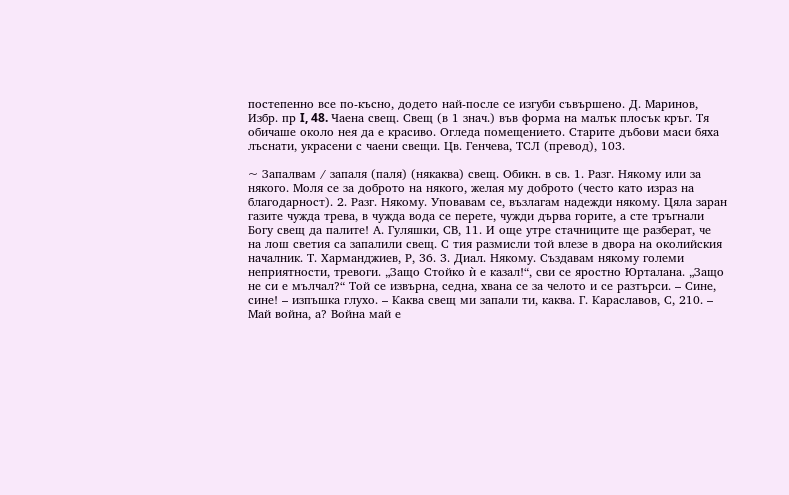постепенно все по-късно, додето най-после се изгуби съвършено. Д. Маринов, Избр. пр I, 48. Чаена свещ. Свещ (в 1 знач.) във форма на малък плосък кръг. Тя обичаше около нея да е красиво. Огледа помещението. Старите дъбови маси бяха лъснати, украсени с чаени свещи. Цв. Генчева, ТСЛ (превод), 103.

~ Запалвам / запаля (паля) (някаква) свещ. Обикн. в св. 1. Разг. Някому или за някого. Моля се за доброто на някого, желая му доброто (често като израз на благодарност). 2. Разг. Някому. Уповавам се, възлагам надежди някому. Цяла заран газите чужда трева, в чужда вода се перете, чужди дърва горите, а сте тръгнали Богу свещ да палите! А. Гуляшки, СВ, 11. И още утре стачниците ще разберат, че на лош светия са запалили свещ. С тия размисли той влезе в двора на околийския началник. Т. Харманджиев, Р, 36. 3. Диал. Някому. Създавам някому големи неприятности, тревоги. „Защо Стойко ѝ е казал!“, сви се яростно Юрталана. „Защо не си е мълчал?“ Той се извърна, седна, хвана се за челото и се разтърси. – Сине, сине! – изпъшка глухо. – Каква свещ ми запали ти, каква. Г. Караславов, С, 210. – Май война, а? Война май е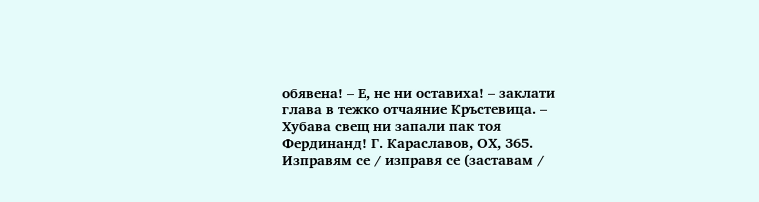обявена! – Е, не ни оставиха! – заклати глава в тежко отчаяние Кръстевица. – Хубава свещ ни запали пак тоя Фердинанд! Г. Караславов, ОХ, 365. Изправям се / изправя се (заставам /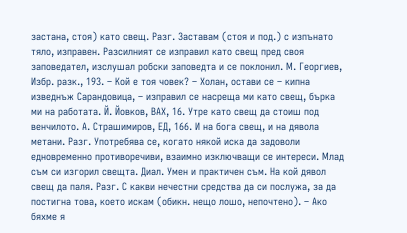застана, стоя) като свещ. Разг. Заставам (стоя и под.) с изпънато тяло, изправен. Разсилният се изправил като свещ пред своя заповедател, изслушал робски заповедта и се поклонил. М. Георгиев, Избр. разк., 193. – Кой е тоя човек? – Холан, остави се – кипна изведнъж Сарандовица, – изправил се насреща ми като свещ, бърка ми на работата. Й. Йовков, ВАХ, 16. Утре като свещ да стоиш под венчилото. А. Страшимиров, ЕД, 166. И на бога свещ, и на дявола метани. Разг. Употребява се, когато някой иска да задоволи едновременно противоречиви, взаимно изключващи се интереси. Млад съм си изгорил свещта. Диал. Умен и практичен съм. На кой дявол свещ да паля. Разг. С какви нечестни средства да си послужа, за да постигна това, което искам (обикн. нещо лошо, непочтено). – Ако бяхме я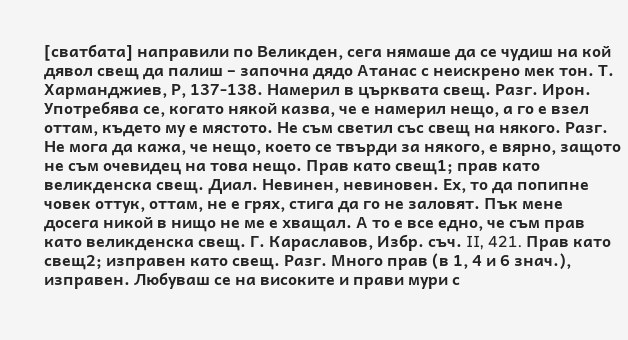[сватбата] направили по Великден, сега нямаше да се чудиш на кой дявол свещ да палиш – започна дядо Атанас с неискрено мек тон. Т. Харманджиев, Р, 137-138. Намерил в църквата свещ. Разг. Ирон. Употребява се, когато някой казва, че е намерил нещо, а го е взел оттам, където му е мястото. Не съм светил със свещ на някого. Разг. Не мога да кажа, че нещо, което се твърди за някого, е вярно, защото не съм очевидец на това нещо. Прав като свещ1; прав като великденска свещ. Диал. Невинен, невиновен. Ех, то да попипне човек оттук, оттам, не е грях, стига да го не заловят. Пък мене досега никой в нищо не ме е хващал. А то е все едно, че съм прав като великденска свещ. Г. Караславов, Избр. съч. II, 421. Прав като свещ2; изправен като свещ. Разг. Много прав (в 1, 4 и 6 знач.), изправен. Любуваш се на високите и прави мури с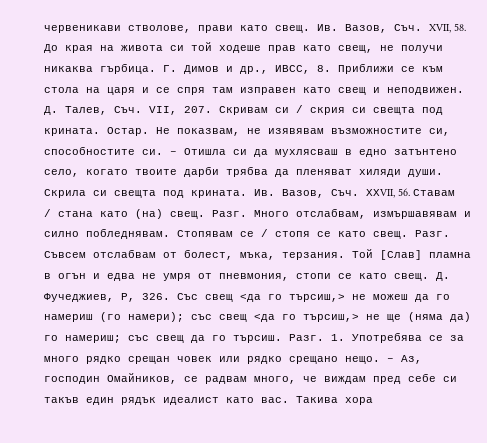червеникави стволове, прави като свещ. Ив. Вазов, Съч. XVII, 58. До края на живота си той ходеше прав като свещ, не получи никаква гърбица. Г. Димов и др., ИВСС, 8. Приближи се към стола на царя и се спря там изправен като свещ и неподвижен. Д. Талев, Съч. VІІ, 207. Скривам си / скрия си свещта под крината. Остар. Не показвам, не изявявам възможностите си, способностите си. – Отишла си да мухлясваш в едно затънтено село, когато твоите дарби трябва да пленяват хиляди души. Скрила си свещта под крината. Ив. Вазов, Съч. ХХVII, 56. Ставам / стана като (на) свещ. Разг. Много отслабвам, измършавявам и силно побледнявам. Стопявам се / стопя се като свещ. Разг. Съвсем отслабвам от болест, мъка, терзания. Той [Слав] пламна в огън и едва не умря от пневмония, стопи се като свещ. Д. Фучеджиев, Р, 326. Със свещ <да го търсиш,> не можеш да го намериш (го намери); със свещ <да го търсиш,> не ще (няма да) го намериш; със свещ да го търсиш. Разг. 1. Употребява се за много рядко срещан човек или рядко срещано нещо. – Аз, господин Омайников, се радвам много, че виждам пред себе си такъв един рядък идеалист като вас. Такива хора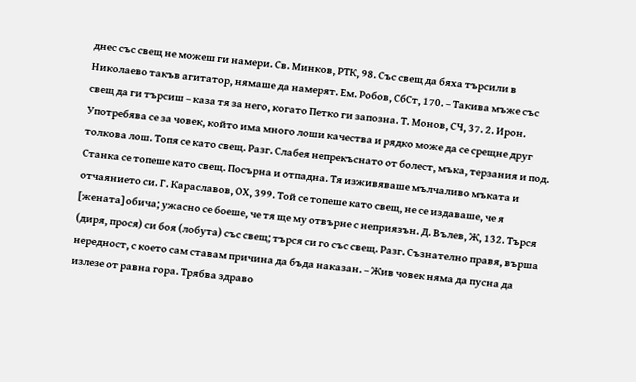днес със свещ не можеш ги намери. Св. Минков, РТК, 98. Със свещ да бяха търсили в Николаево такъв агитатор, нямаше да намерят. Ем. Робов, СбСт, 170. – Такива мъже със свещ да ги търсиш – каза тя за него, когато Петко ги запозна. Т. Монов, СЧ, 37. 2. Ирон. Употребява се за човек, който има много лоши качества и рядко може да се срещне друг толкова лош. Топя се като свещ. Разг. Слабея непрекъснато от болест, мъка, терзания и под. Станка се топеше като свещ. Посърна и отпадна. Тя изживяваше мълчаливо мъката и отчаянието си. Г. Караславов, ОХ, 399. Той се топеше като свещ, не се издаваше, че я [жената] обича; ужасно се боеше, че тя ще му отвърне с неприязън. Д. Вълев, Ж, 132. Търся (диря, прося) си боя (лобута) със свещ; търся си го със свещ. Разг. Съзнателно правя, върша нередност, с което сам ставам причина да бъда наказан. – Жив човек няма да пусна да излезе от равна гора. Трябва здраво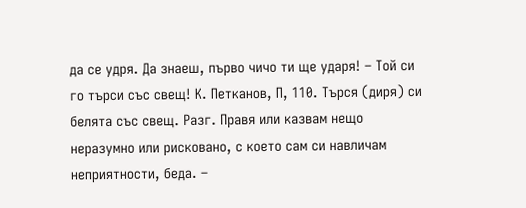да се удря. Да знаеш, първо чичо ти ще ударя! – Той си го търси със свещ! К. Петканов, П, 110. Търся (диря) си белята със свещ. Разг. Правя или казвам нещо неразумно или рисковано, с което сам си навличам неприятности, беда. –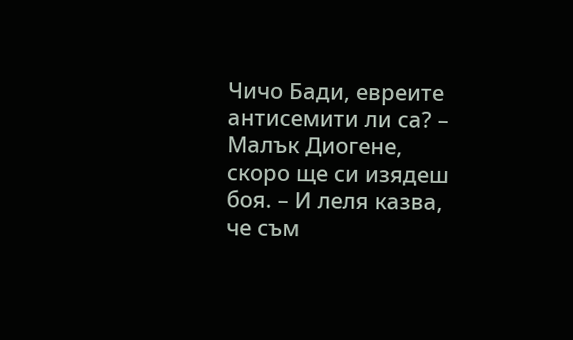Чичо Бади, евреите антисемити ли са? – Малък Диогене, скоро ще си изядеш боя. – И леля казва, че съм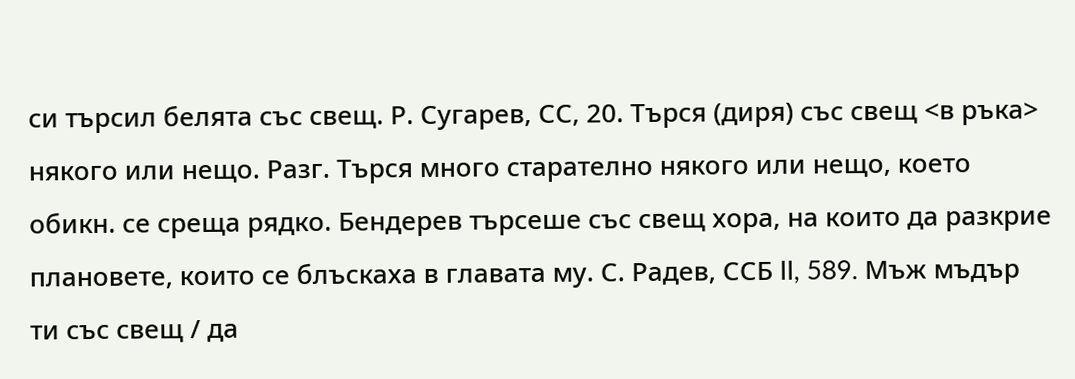си търсил белята със свещ. Р. Сугарев, СС, 20. Търся (диря) със свещ <в ръка> някого или нещо. Разг. Търся много старателно някого или нещо, което обикн. се среща рядко. Бендерев търсеше със свещ хора, на които да разкрие плановете, които се блъскаха в главата му. С. Радев, ССБ II, 589. Мъж мъдър ти със свещ / да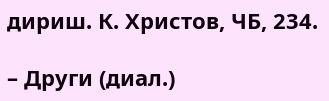дириш. К. Христов, ЧБ, 234.

– Други (диал.)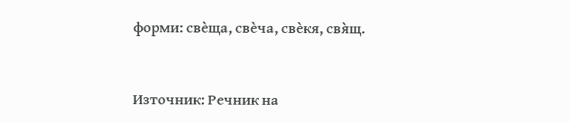форми: свèща, свèча, свèкя, свя̀щ.


Източник: Речник на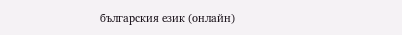българския език (онлайн)